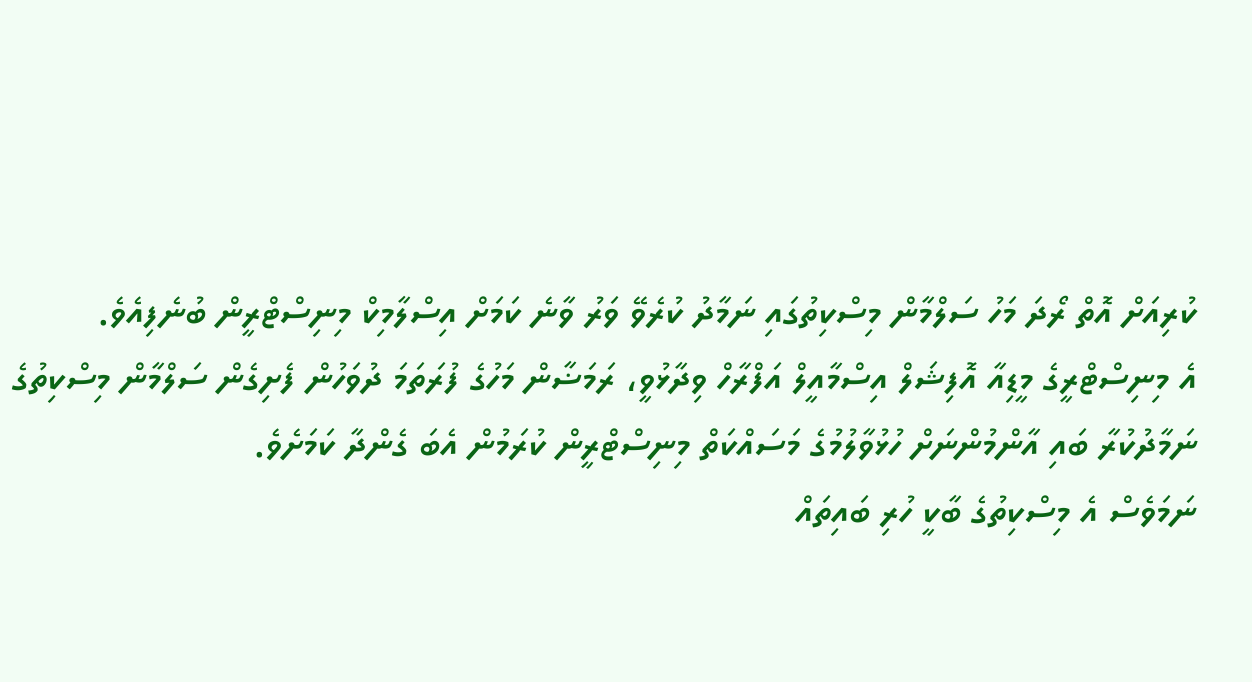ކުރިއަށް އޮތް ރޯދަ މަހު ސަލްމާން މިސްކިތުގައި ނަމާދު ކުރެވޭ ވަރު ވާނެ ކަމަށް އިސްލާމިކް މިނިސްޓްރީން ބުނެފިއެވެ.
އެ މިނިސްޓްރީގެ މީޑިއާ އޮފިޝަލް އިސްމާއީލް އަފްރާހް ވިދާޅުވީ، ރަމަޟާން މަހުގެ ފުރަތަމަ ދުވަހުން ފެށިގެން ސަލްމާން މިސްކިތުގެ ނަމާދުކުރާ ބައި އާންމުންނަށް ހުޅުވާލުމުގެ މަސައްކަތް މިނިސްޓްރީން ކުރަމުން އެބަ ގެންދާ ކަމަށެވެ.
ނަމަވެސް އެ މިސްކިތުގެ ބާކީ ހުރި ބައިތައް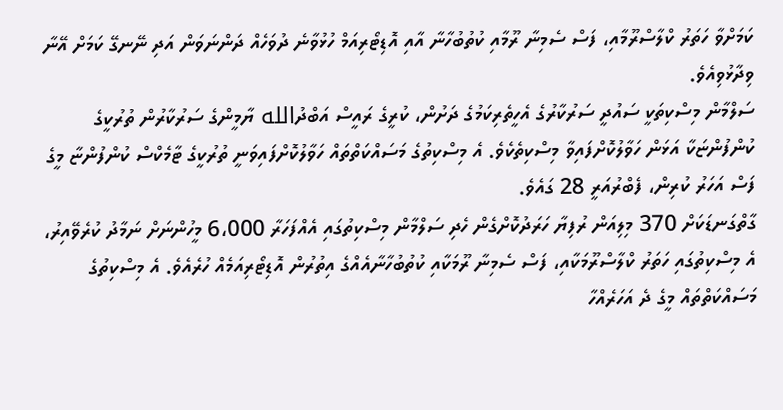ކަމަށްވާ ހަތަރު ކްލާސްރޫމާއި، ފަސް ސެމިނާ ރޫމާއި ކުތުބުހާނާ އާއި އޮޑިޓޯރިއަމް ހުޅުވާނެ ދުވަހެއް ދަންނަވަން އަދި ނޭނގޭ ކަމަށް އޭނާ ވިދާޅުވިއެވެ.
ސަލްމާން މިސްކިތަކީ ސައުދީ ސަރުކާރުގެ އެހީތެރިކަމުގެ ދަށުން، ކުރީގެ ރައީސް އަބްދުالله ޔާމީންގެ ސަރުކާރުން ތުރުކީގެ ކުންފުންޏަކާ އަޅަން ހަވާލުކޮށްފައިވާ މިސްކިތެކެވެ. އެ މިސްކިތުގެ މަސައްކަތްތައް ހަވާލުކޮށްފައިވަނީ ތުރުކީގެ ޓާމެކްސް ކުންފުންޏާ މީގެ ފަސް އަހަރު ކުރިން، ފެބްރުއަރީ 28 ގައެވެ.
ގާތްގަނޑަކަށް 370 މިލިއަން ރުފިޔާ ހަރަދުކޮށްގެން ހެދި ސަލްމާން މިސްކިތުގައި އެއްފަހަރާ 6،000 މީހުންނަށް ނަމާދު ކުރެވޭއިރު، އެ މިސްކިތުގައި ހަތަރު ކްލާސްރޫމަކާއި، ފަސް ސެމިނާ ރޫމަކާއި ކުތުބުހާނާއެއްގެ އިތުރުން އޮޑިޓޯރިއަމެއް ހުރެއެވެ. އެ މިސްކިތުގެ މަސައްކަތްތައް މީގެ ދެ އަހަރެއްހާ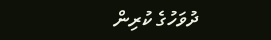ދުވަހުގެ ކުރިން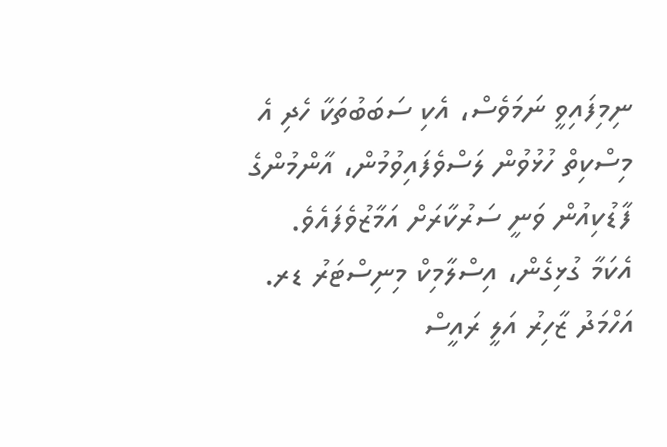ނިމިފައިވީ ނަމަވެސް، އެކި ސަބަބުތަކާ ހެދި އެ މިސްކިތް ހުޅުވުން ލަސްވެފައިވުމުން، އާންމުންގެ ފާޑުކިއުން ވަނީ ސަރުކާރަށް އަމާޒުވެފައެވެ. އެކަމާ ގުޅިގެން، އިސްލާމިކް މިނިސްޓަރު ޑރ. އަހްމަދު ޒާހިރު އަލީ ރައީސް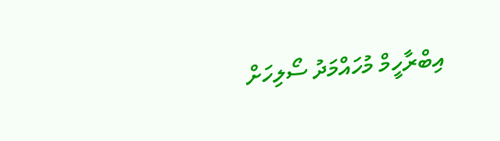އިބްރާހީމް މުހައްމަދު ސޯލިހަށް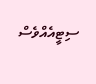ސިޓީއެއްވެސް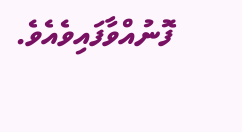ފޮނުއްވާފައިވެއެވެ.